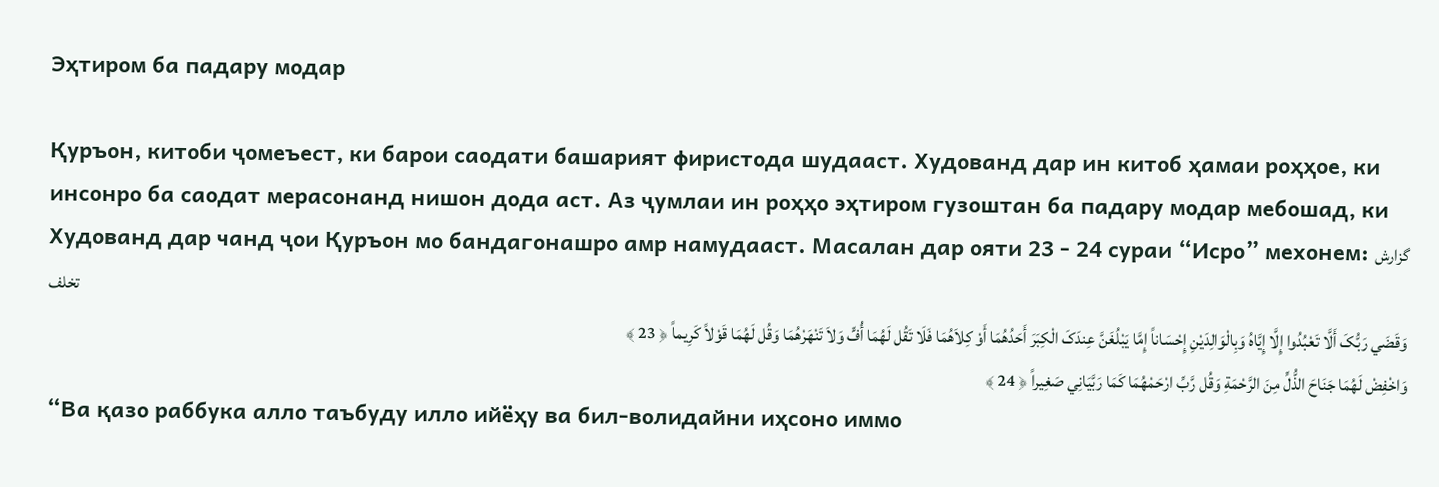Эҳтиром ба падару модар

Қуръон, китоби ҷомеъест, ки барои саодати башарият фиристода шудааст. Худованд дар ин китоб ҳамаи роҳҳое, ки инсонро ба саодат мерасонанд нишон дода аст. Аз ҷумлаи ин роҳҳо эҳтиром гузоштан ба падару модар мебошад, ки Худованд дар чанд ҷои Қуръон мо бандагонашро амр намудааст. Масалан дар ояти 23 - 24 сураи “Исро” мехонем: گزارش تخلف
وَقَضَي رَبُّکَ أَلَّا تَعْبُدُوا إِلَّا إِيَّاهُ وَبِالْوَالِدَيْنِ إِحْسَاناً إِمَّا يَبْلُغَنَّ عِندَکَ الْکِبَرَ أَحَدُهُمَا أَوْ کِلاَهُمَا فَلَا تَقُل لَهُمَا أُفٍّ وَلاَ تَنْهَرْهُمَا وَقُل لَهُمَا قَوْلاً کَرِيماً ﴿ 23 ﴾
وَاخْفِضْ لَهُمَا جَنَاحَ الذُّلِّ مِنَ الرَّحْمَةِ وَقُل رَّبِّ ارْحَمْهُمَا کَمَا رَبَّيَانِي صَغِيراً ﴿ 24 ﴾
“Ва қазо раббука алло таъбуду илло ийёҳу ва бил-волидайни иҳсоно иммо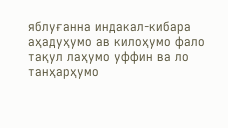яблуғанна индакал-кибара аҳадуҳумо ав килоҳумо фало тақул лаҳумо уффин ва ло танҳарҳумо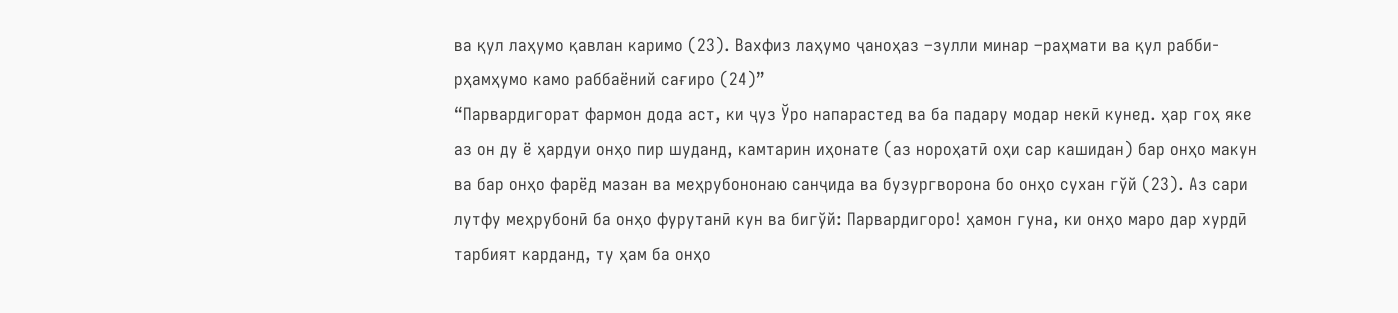ва қул лаҳумо қавлан каримо (23). Вахфиз лаҳумо ҷаноҳаз –зулли минар –раҳмати ва қул рабби-рҳамҳумо камо раббаёний сағиро (24)”
“Парвардигорат фармон дода аст, ки ҷуз Ўро напарастед ва ба падару модар некӣ кунед. ҳар гоҳ яке аз он ду ё ҳардуи онҳо пир шуданд, камтарин иҳонате (аз нороҳатӣ оҳи сар кашидан) бар онҳо макун ва бар онҳо фарёд мазан ва меҳрубононаю санҷида ва бузургворона бо онҳо сухан гўй (23). Аз сари лутфу меҳрубонӣ ба онҳо фурутанӣ кун ва бигўй: Парвардигоро! ҳамон гуна, ки онҳо маро дар хурдӣ тарбият карданд, ту ҳам ба онҳо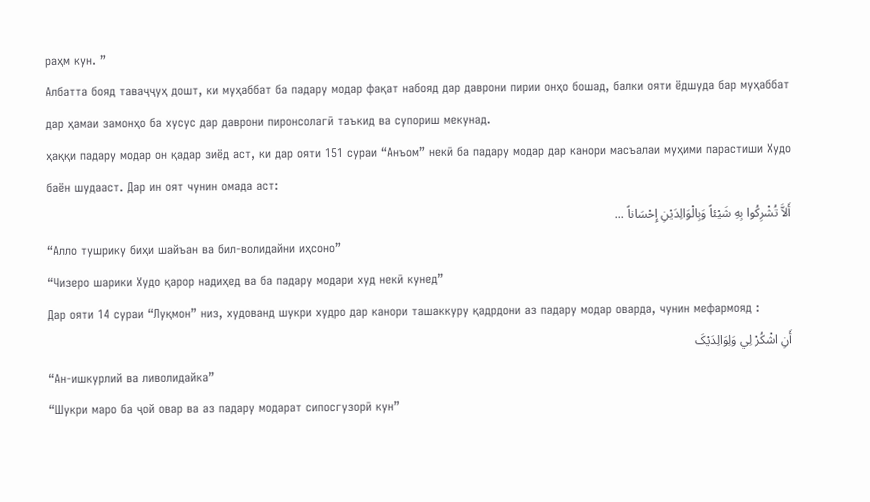раҳм кун. ”
Албатта бояд таваҷҷуҳ дошт, ки муҳаббат ба падару модар фақат набояд дар даврони пирии онҳо бошад, балки ояти ёдшуда бар муҳаббат дар ҳамаи замонҳо ба хусус дар даврони пиронсолагӣ таъкид ва супориш мекунад.
ҳаққи падару модар он қадар зиёд аст, ки дар ояти 151 сураи “Анъом” некӣ ба падару модар дар канори масъалаи муҳими парастиши Худо баён шудааст. Дар ин оят чунин омада аст:
أَلاَّ تُشْرِکُوا بِهِ شَيْئاً وَبِالْوَالِدَيْنِ إِحْسَاناً ...
“Алло тушрику биҳи шайъан ва бил-волидайни иҳсоно”
“Чизеро шарики Худо қарор надиҳед ва ба падару модари худ некӣ кунед”
Дар ояти 14 сураи “Луқмон” низ, худованд шукри худро дар канори ташаккуру қадрдони аз падару модар оварда, чунин мефармояд :
أَنِ اشْکُرْ لِي وَلِوَالِدَيْکَ
“Ан-ишкурлий ва ливолидайка”
“Шукри маро ба ҷой овар ва аз падару модарат сипосгузорӣ кун”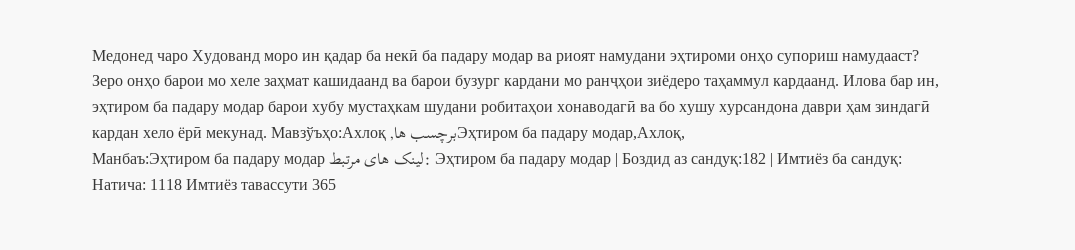Медонед чаро Худованд моро ин қадар ба некӣ ба падару модар ва риоят намудани эҳтироми онҳо супориш намудааст? Зеро онҳо барои мо хеле заҳмат кашидаанд ва барои бузург кардани мо ранҷҳои зиёдеро таҳаммул кардаанд. Илова бар ин, эҳтиром ба падару модар барои хубу мустаҳкам шудани робитаҳои хонаводагӣ ва бо хушу хурсандона даври ҳам зиндагӣ кардан хело ёрӣ мекунад. Мавзўъҳо:Ахлоқ ,برچسب هاЭҳтиром ба падару модар,Ахлоқ,
Манбаъ:Эҳтиром ба падару модар لینک های مرتبط: Эҳтиром ба падару модар | Боздид аз сандуқ:182 | Имтиёз ба сандуқ:
Натича: 1118 Имтиёз тавассути 365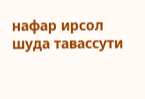нафар ирсол шуда тавассути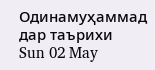Одинамуҳаммад дар таърихи
Sun 02 May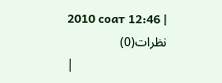2010 соат 12:46 |
نظرات(0)
|